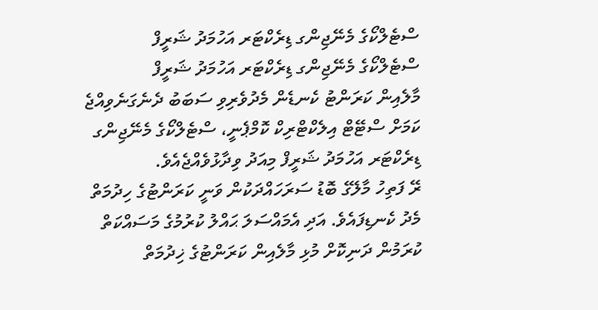ސްޓެލްކޯގެ މެނޭޖިންގ ޑިރެކްޓަރ އަހުމަދު ޝަރީފް
ސްޓެލްކޯގެ މެނޭޖިންގ ޑިރެކްޓަރ އަހުމަދު ޝަރީފް
މާލެއިން ކަރަންޓު ކެނޑެން މެދުވެރިވި ސަބަބު ދެނެގަނެވިއްޖެ ކަމަށް ސްޓޭޓް އިލެކްޓްރިކް ކޮމްޕެނީ، ސްޓެލްކޯގެ މެނޭޖިންގ ޑިރެކްޓަރ އަހުމަދު ޝަރީފް މިއަދު ވިދާޅުވެއްޖެއެވެ.
ރޭ ފަތިހު މާލޭގެ ބޮޑު ސަރަހައްދަކުން ވަނީ ކަރަންޓުގެ ހިދުމަތް މެދު ކެނޑިފައެވެ. އަދި އެމައްސަލަ ޙައްލު ކުރުމުގެ މަސައްކަތް ކުރަމުން ދަނިކޮށް މުޅި މާލެއިން ކަރަންޓުގެ ޚިދުމަތް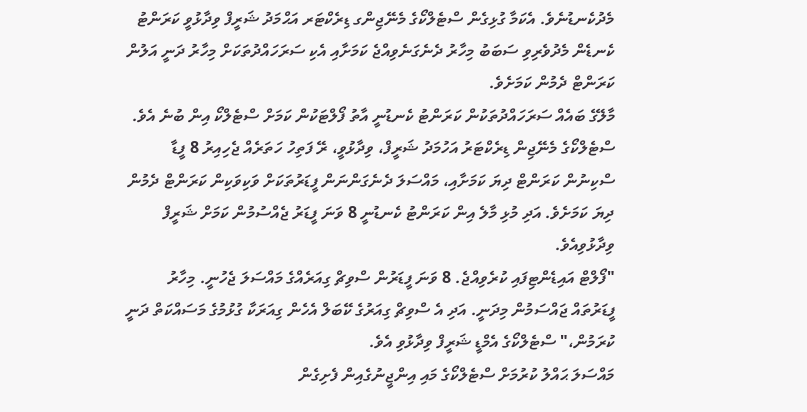މެދުކެނޑުނެވެ. އެކަމާ ގުޅިގެން ސްޓެލްކޯގެ މެނޭޖިންގ ޑިރެކްޓަރ އަޙްމަދު ޝަރީފް ވިދާޅުވީ ކަރަންޓު ކެނޑެން މެދުވެރިވި ސަބަބު މިހާރު ދެނެގަނެވިއްޖެ ކަމަށާއި އެކި ސަރަހައްދުތަކަށް މިހާރު ދަނީ އަލުން ކަރަންޓް ދެމުން ކަމަށެވެ.
މާލޭގެ ބައެއް ސަރަހައްދުތަކުން ކަރަންޓު ކެނޑުނީ އާތު ފޯލްޓަކުން ކަމަށް ސްޓެލްކޯ އިން ބުނެ އެވެ.
ސްޓެލްކޯގެ މެނޭޖިން ޑިރެކްޓަރު އަހުމަދު ޝަރީފް، ވިދާޅުވީ، ރޭ ފަތިހު ހަތަރެއް ޖެހިއިރު 8 ފީޑާ ސްކިނުން ކަރަންޓް ދިޔަ ކަމަށާއި، މައްސަލަ ދެނެގަންނަން ފީޑަރުތަކަށް ވަކިވަކިން ކަރަންޓް ދެމުން ދިޔަ ކަމަށެވެ. އަދި މުޅި މާލެ އިން ކަރަންޓު ކެނޑުނީ 8 ވަނަ ފީޑަރު ޖެއްސުމުން ކަމަށް ޝަރީފް ވިދާޅުވިއެވެ.
"ފޯލްޓް އައިޑެންޓިފައި ކުރެވިއްޖެ. 8 ވަނަ ފީޑަރުން ސްވިޗް ގިއަރެއްގެ މައްސަލަ ޖެހުނީ. މިހާރު ފީޑަރުތައް ޖައްސަމުން މިދަނީ. އަދި އެ ސްވިޗް ގިއަރުގެ ކޭބަލް އެހެން ގިއަރަކާ ގުޅުމުގެ މަސައްކަތް ދަނީ ކުރަމުން،" ސްޓެލްކޯގެ އެމްޑީ ޝަރީފް ވިދާޅުވި އެވެ.
މައްސަލަ ޙައްލު ކުރުމަށް ސްޓެލްކޯގެ މައި އިންޖީނުގެއިން ފެށިގެން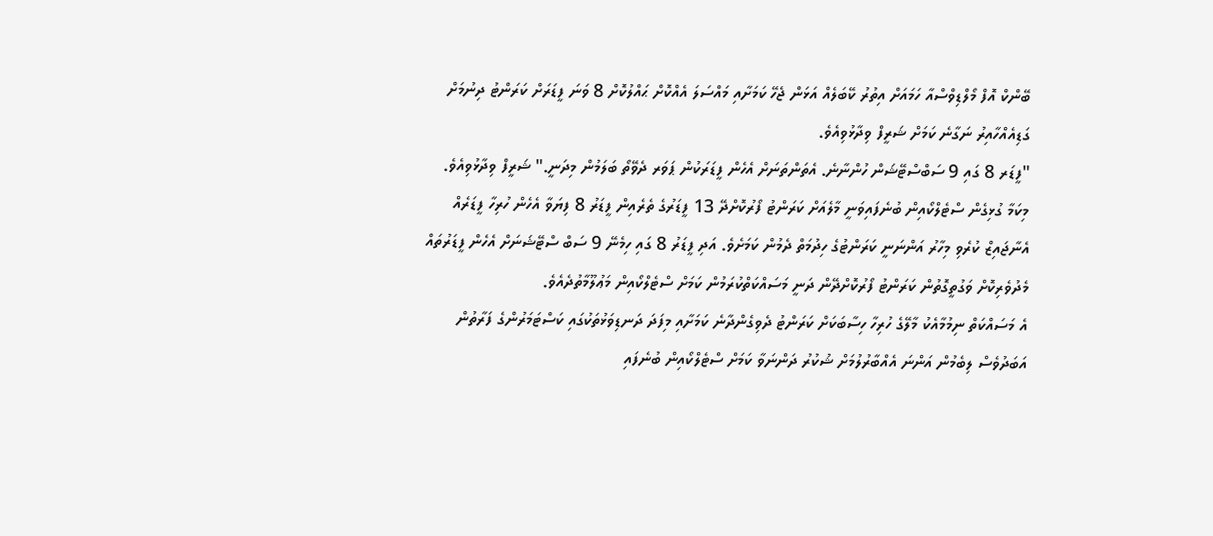ބޭންކް އޮފް މޯލްޑިވްސްއާ ހަމައަށް އިތުރު ކޭބަލެއް އަޅަން ޖެހޭ ކަމަށާއި މައްސަލަ އެއްކޮށް ޙައްލުކޮށް 8 ވަނަ ފީޑަރަށް ކަރަންޓު ދިނުމަށް ގަޑިއެއްހާއިރު ނަގާނެ ކަމަށް ޝަރީފް ވިދާޅުވިއެވެ.
"ފީޑަރ 8 ގައި 9 ސަބްސްޓޭޝަން ހުންނާނެ. އެތަންތަނަށް އެހެން ފީޑަރަކުން ޕަވަރ ދެވޭތޯ ބަލަމުން މިދަނީ." ޝަރީފް ވިދާޅުވިއެވެ.
މިކަމާ ގުޅިގެން ސްޓެލްކޯއިން ބުނެފައިވަނީ މާލެއަށް ކަރަންޓު ފޯރުކޮށްދޭ 13 ފީޑަރުގެ ތެރެއިން ފީޑަރު 8 ފިޔަވާ އެހެން ހުރިހާ ފީޑަރެއް އެނާޖައިޒް ކުރެވި މިހާރު އަންނަނީ ކަރަންޓުގެ ހިދުމަތް ދެމުން ކަމަށެވެ. އަދި ފީޑަރު 8 ގައި ހިމެނޭ 9 ސަބް ސްޓޭޝަނަށް އެހެން ފީޑަރުތައް މެދުވެރިކޮށް ވަގުތީގޮތުން ކަރަންޓު ފޯރުކޮށްދޭން ދަނީ މަސައްކަތްކުރަމުން ކަމަށް ސްޓެލްކޯއިން މަޢުލޫމާތުދެއެވެ.
އެ މަސައްކަތް ނިމުމާއެކު މާލޭގެ ހުރިހާ ހިސާބަކަށް ކަރަންޓު ދެވިގެންދާނެ ކަމަށާއި މިފަދަ ދަނޑިވަޅުތަކުގައި ކަސްޓަމަރުންގެ ފަރާތުން އަބަދުވެސް ލިބެމުން އަންނަ އެއްބާރުލުމަށް ޝުކުރު ދަންނަވާ ކަމަށް ސްޓެލްކޯއިން ބުނެފައި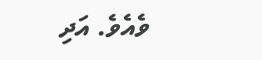ވެއެވެ. އަދި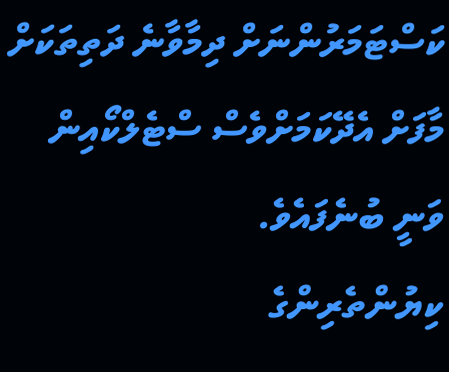ކަސްޓަމަރުންނަށް ދިމާވާނެ ދަތިތަކަށް މާފަށް އެދޭކަމަށްވެސް ސްޓެލްކޯއިން ވަނީ ބުނެފައެވެ.
ކިޔުންތެރިންގެ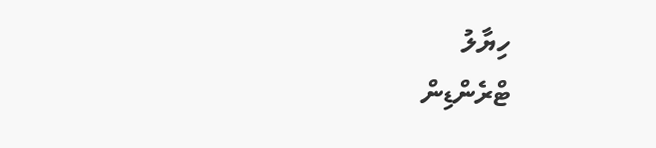ހިޔާލު
ޓްރެންޑިން